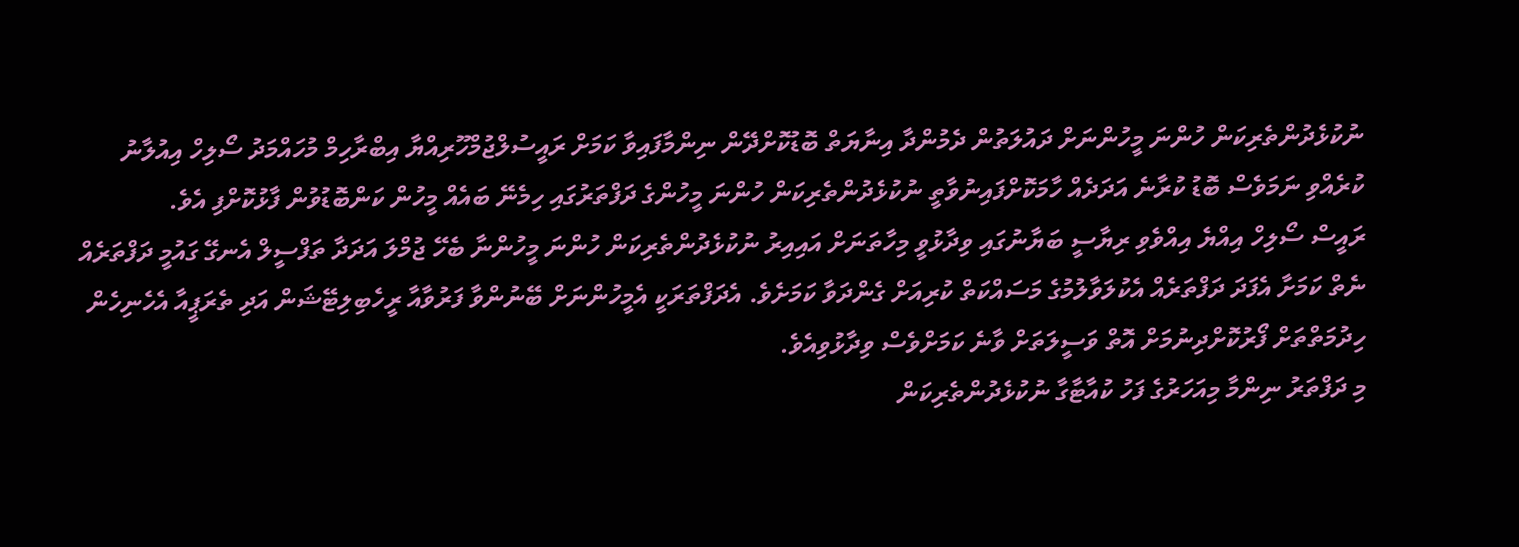ނުކުޅެދުންތެރިކަން ހުންނަ މީހުންނަށް ދައުލަތުން ދެމުންދާ އިނާޔަތް ބޮޑުކޮށްދޭން ނިންމާފައިވާ ކަމަށް ރައީސުލްޖުމްހޫރިއްޔާ އިބްރާހިމް މުހައްމަދު ސޯލިހް އިއުލާނު ކުރެއްވި ނަމަވެސް ބޮޑު ކުރާނެ އަދަދެއް ހާމަކޮށްފައިނުވާތީ ނުކުޅެދުންތެރިކަން ހުންނަ މީހުންގެ ދަފްތަރުގައި ހިމެނޭ ބައެއް މީހުން ކަންބޮޑުވުން ފާޅުކޮށްފި އެވެ.
ރައީސް ސޯލިހް އިއްޔެ އިއްވެވި ރިޔާސީ ބަޔާނުގައި ވިދާޅުވީ މިހާތަނަށް އައިއިރު ނުކުޅެދުންތެރިކަން ހުންނަ މީހުންނާ ބެހޭ ޖުމްލަ އަދަދާ ތަފްސީލް އެނގޭ ގައުމީ ދަފްތަރެއް ނެތް ކަމަށާ އެފަދަ ދަފްތަރެއް އެކުލަވާލުމުގެ މަސައްކަތް ކުރިއަށް ގެންދަވާ ކަމަށެވެ. އެދަފްތަރަކީ އެމީހުންނަށް ބޭނުންވާ ފަރުވާއާ ރީހެބިލިޓޭޝަން އަދި ތެރަޕީއާ އެހެނިހެން ހިދުމަތްތަށް ފޯރުކޮށްދިނުމަށް އޮތް ވަސީލަތަށް ވާނެ ކަމަށްވެސް ވިދާޅުވިއެވެ.
މި ދަފްތަރު ނިންމާ މިއަހަރުގެ ފަހު ކުއާޓާގާ ނުކުޅެދުންތެރިކަން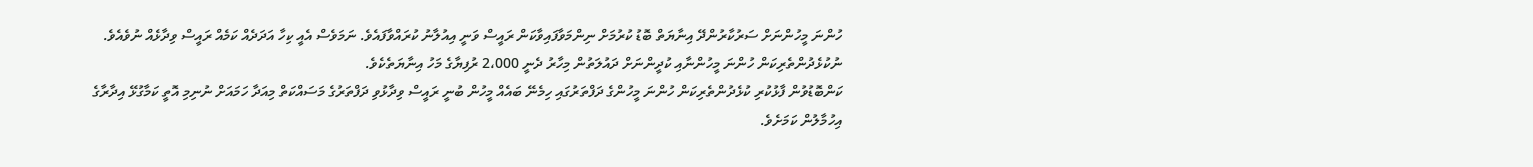ހުންނަ މީހުންނަށް ސަރުކާރުންދޭ އިނާޔަތް ބޮޑު ކުރުމަށް ނިންމަވާފައިވާކަން ރައީސް ވަނީ އިއުލާނު ކުރައްވާފައެވެ. ނަމަވެސް އެއީ ކިހާ އަދަދެއް ކަމެއް ރައީސް ވިދާޅެއް ނުވެއެވެ. ނުކުޅެދުންތެރިކަން ހުންނަ މީހުންނާއި ކުދީންނަށް ދައުލަތުން މިހާރު ދެނީ 2،000 ރުފިޔާގެ މަހު އިނާޔަތެކެވެ.
ކަންބޮޑުވުން ފާޅުކުރި ކުޅެދުންތެރިކަން ހުންނަ މީހުންގެ ދަފްތަރުގައި ހިމެނޭ ބައެއް މީހުން ބުނީ ރައީސް ވިދާޅުވި ދަފްތަރުގެ މަސައްކަތް މިއަދާ ހަމައަށް ނުނިމި އޮތީ ކަމާގުޅޭ އިދާރާގެ އިހުމާލުން ކަމަށެވެ.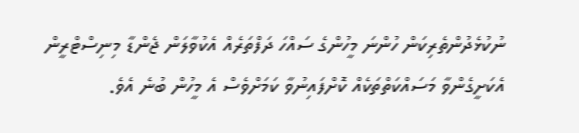ނުކުޅެދުންތެރިކަން ހުންނަ މީހުންގެ ސައްހަ ދަފްތަރެއް އެކުވާލަން ޖެންޑާ މިނިސްޓްރީން އެކަށީގެންވާ މަސައްކަތްތަކެއް ކޮށްފައިނުވާ ކަމަށްވެސް އެ މީހުން ބުނެ އެވެ.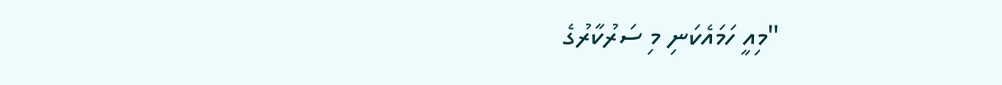"މިއީ ހަމައެކަނި މި ސަރުކާރުގެ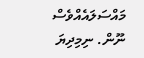މައްސަލައެއްވެސް ނޫން. ނިމިދިޔަ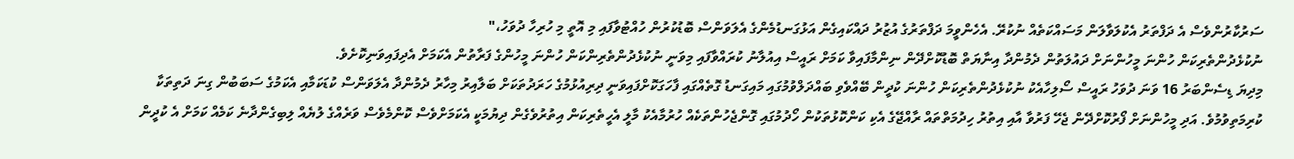ސަރުކާރުންވެސް އެ ދަފްތަރު އެކުލަވާލަން މަސައްކަތެއް ނުކުރޭ. އެހެންވީމަ ދަފްތަރުގެ އުޒުރު ދައްކައިގެން އަޅުގަނޑުމެންގެ އެލަވަންސް ބޮޑުކުރުން ހުއްޓުވާފައި މި އޮތީ މި ހުރިހާ ދުވަހު،"
ނުކުޅެދުންތެރިކަން ހުންނަ މީހުންނަށް ދައުލަތުން ދެމުންދާ އިނާޔަތް ބޮޑުކޮށްދޭން ނިންމާފައިވާ ކަމަށް ރައީސް އިއުލާނު ކުރައްވާފައި މިވަނީ ނުކުޅެދުންތެރިންކަން ހުންނަ މީހުންގެ ފަރާތުން އެކަމަށް އެދިފައިވަނިކޮށެވެ.
މިދިޔަ ޑިސެންބަރު 16 ވަނަ ދުވަހު ރައީސް ސޯލިހާއެކު ނުކުޅެދުންތެރިކަން ހުންނަ ކުދީން ބޭއްވެވި ބައްދަލްވުމުގައި މައިގަނޑު ގޮތެއްގައި ފާހަގަކޮށްފައިވަނީ ދިރިއުޅުމުގެ ހަރަދުތަކަށް ބަލާއިރު މިހާރު ދެމުންދާ އެލަވަންސް ކުޑަކަމާއި އެކަމުގެ ސަބަބުން ގިނަ ދަތިތަކާ ކުރިމަތިވުމުވެ. އަދި މީހުންނަށް ފޯރުކޮށްދޭން ޖެހޭ ފަރުވާ އާއި އިތުރު ހިދުމަތްތައް ރާއްޖޭގެ އެކި ކަންކޮޅުތަކުން ހޯދުމުގައި ގޮންޖެހުންތަކެއް ހުރުމާއެކު މާލީ އެހީތެރިކަން އިތުރުވެގެން ދިޔުމަކީ އެކަމަށްވެސް ކޮންމެވެސް ވަރެއްގެ ލުޔެއް ލިބިގެންދާނެ ކަމެއް ކަމަށް އެ ކުދީން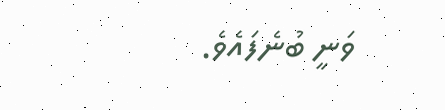ވަނީ ބުނެފައެވެ.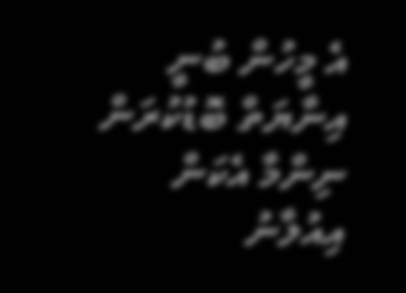އެ މީހުން ބުނީ އިނާޔަތް ބޮޑުކުރަން ނިންމާ އެކަން އިއުލާނު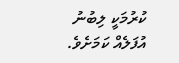ކުރުމަކީ ލިބުނު އުފަލެއް ކަމަށެވެ.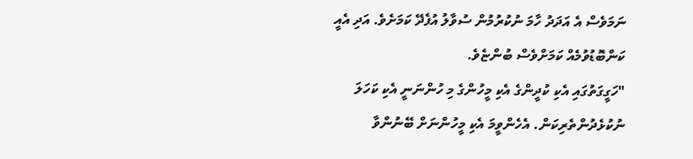ނަމަވެސް އެ އަދަދު ހާމަ ނުކުރުމުން ސުވާލު އުފެދޭ ކަމަށެވެ. އަދި އެއީ ކަންބޮޑުވުމެއް ކަމަށްވެސް ބުންޏެވެ.
"ހަގީގަތުގައި އެކި ކުދީންގެ އެކި މީހުންގެ މި ހުންނަނީ އެކި ކަހަލަ ނުކުޅެދުންތެރިކަން. އެހެންވީމަ އެކި މީހުންނަށް ބޭނުންވާ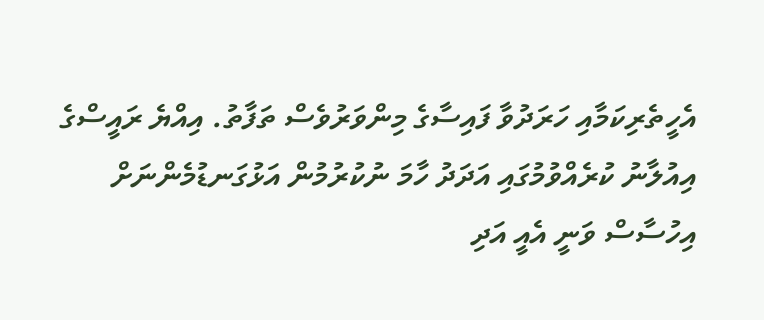އެހީތެރިކަމާއި ހަރަދުވާ ފައިސާގެ މިންވަރުވެސް ތަފާތު. އިއްޔެ ރައީސްގެ އިއުލާނު ކުރެއްވުމުގައި އަދަދު ހާމަ ނުކުރުމުން އަޅުގަނޑުމެންނަށް އިހުސާސް ވަނީ އެއީ އަދި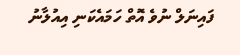ފައިނަލް ނުވެ އޮތް ހަމައެކަނި އިއުލާނު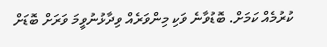ކުރުމެއް ކަމަށް. ބޮޑުވާނެ ވަކި މިންވަރެއް ވިދާޅުނުވީމަ ވަރަށް ބޮޑަށް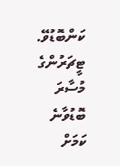ކަންބޮޑުވޭ. ޓީޗަރުންގެ މުސާރަ ބޮޑުވާނެ ކަމަށް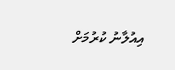އިއުލާނު ކުރުމަށް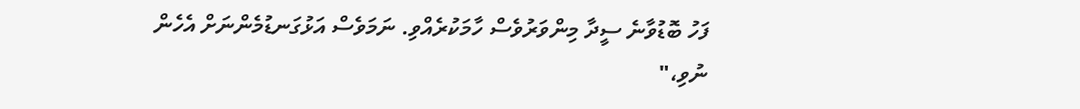ފަހު ބޮޑުވާނެ ސީދާ މިންވަރުވެސް ހާމަކުރެއްވި. ނަމަވެސް އަޅުގަނޑުމެންނަށް އެހެން ނުވި،"